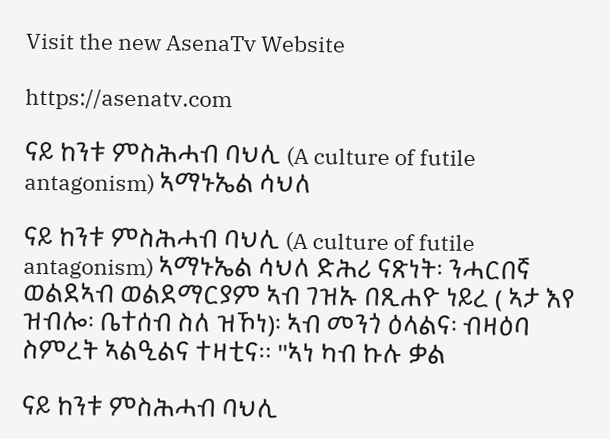Visit the new AsenaTv Website

https://asenatv.com

ናይ ከንቱ ምስሕሓብ ባህሊ (A culture of futile antagonism) ኣማኑኤል ሳህለ

ናይ ከንቱ ምስሕሓብ ባህሊ (A culture of futile antagonism) ኣማኑኤል ሳህለ ድሕሪ ናጽነት፡ ንሓርበኛ ወልደኣብ ወልደማርያም ኣብ ገዝኡ በጺሐዮ ነይረ ( ኣታ እየ ዝብሎ፡ ቤተሰብ ስለ ዝኾነ)፡ ኣብ መንጎ ዕላልና፡ ብዛዕባ ስምረት ኣልዒልና ተዛቲና። ''ኣነ ካብ ኩሉ ቃል

ናይ ከንቱ ምስሕሓብ ባህሊ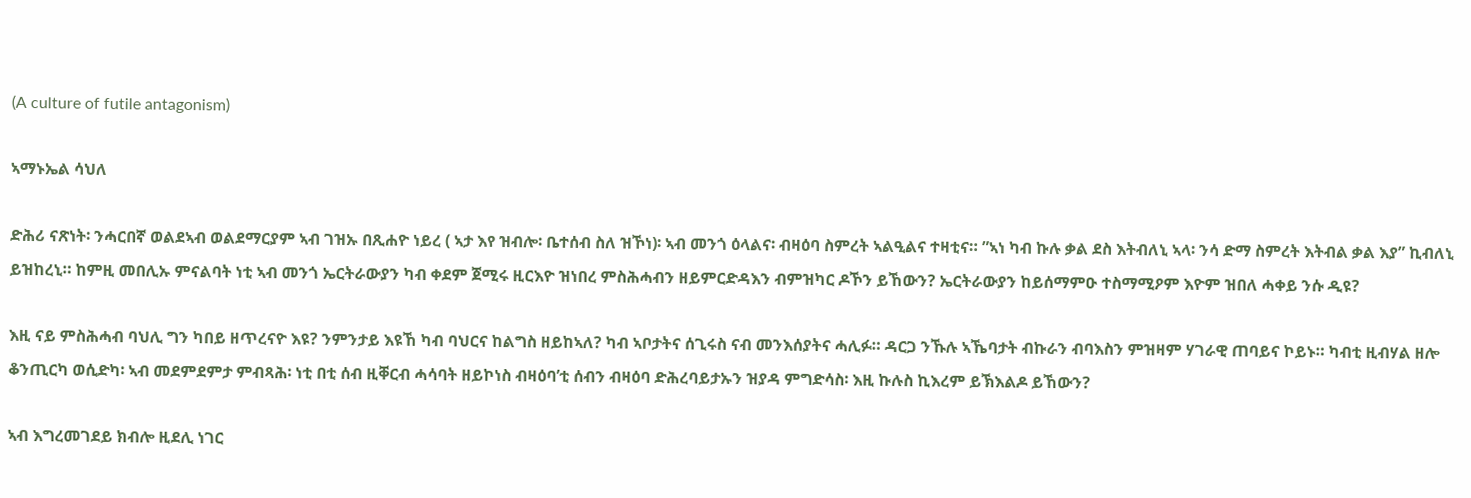(A culture of futile antagonism)

ኣማኑኤል ሳህለ

ድሕሪ ናጽነት፡ ንሓርበኛ ወልደኣብ ወልደማርያም ኣብ ገዝኡ በጺሐዮ ነይረ ( ኣታ እየ ዝብሎ፡ ቤተሰብ ስለ ዝኾነ)፡ ኣብ መንጎ ዕላልና፡ ብዛዕባ ስምረት ኣልዒልና ተዛቲና። ”ኣነ ካብ ኩሉ ቃል ደስ እትብለኒ ኣላ፡ ንሳ ድማ ስምረት እትብል ቃል እያ” ኪብለኒ ይዝከረኒ። ከምዚ መበሊኡ ምናልባት ነቲ ኣብ መንጎ ኤርትራውያን ካብ ቀደም ጀሚሩ ዚርእዮ ዝነበረ ምስሕሓብን ዘይምርድዳእን ብምዝካር ዶኾን ይኸውን? ኤርትራውያን ከይሰማምዑ ተስማሚዖም እዮም ዝበለ ሓቀይ ንሱ ዲዩ?

እዚ ናይ ምስሕሓብ ባህሊ ግን ካበይ ዘጥረናዮ እዩ? ንምንታይ እዩኸ ካብ ባህርና ከልግስ ዘይከኣለ? ካብ ኣቦታትና ሰጊሩስ ናብ መንእሰያትና ሓሊፉ። ዳርጋ ንኹሉ ኣኼባታት ብኩራን ብባእስን ምዝዛም ሃገራዊ ጠባይና ኮይኑ። ካብቲ ዚብሃል ዘሎ ቆንጢርካ ወሲድካ፡ ኣብ መደምደምታ ምብጻሕ፡ ነቲ በቲ ሰብ ዚቐርብ ሓሳባት ዘይኮነስ ብዛዕባ’ቲ ሰብን ብዛዕባ ድሕረባይታኡን ዝያዳ ምግድሳስ፡ እዚ ኩሉስ ኪእረም ይኽእልዶ ይኸውን?

ኣብ እግረመገደይ ክብሎ ዚደሊ ነገር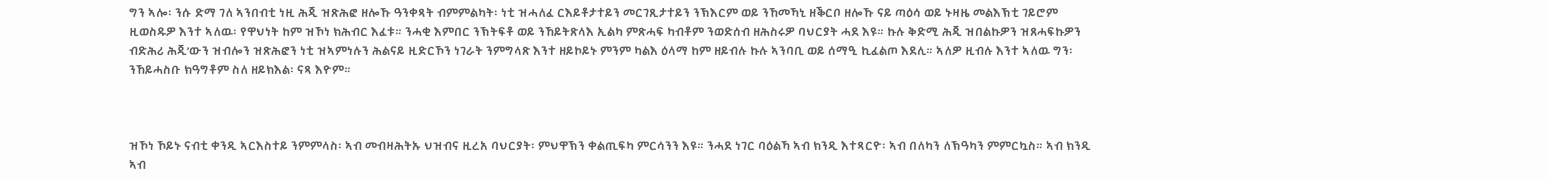ግን ኣሎ፡ ንሱ ድማ ገለ ኣንበብቲ ነዚ ሕጂ ዝጽሕፎ ዘሎኹ ዓንቀጻት ብምምልካት፡ ነቲ ዝሓለፈ ርእይቶታተይን መርገጺታተይን ንኽእርም ወይ ንኸመኻኒ ዘቕርቦ ዘሎኹ ናይ ጣዕሳ ወይ ኑዛዜ መልእኽቲ ገይሮም ዚወስዱዎ እንተ ኣለዉ፡ የዋህነት ከም ዝኾነ ክሕብር እፈቱ። ንሓቂ እምበር ንኽትፍቶ ወይ ንኸይትጽላእ ኢልካ ምጽሓፍ ካብቶም ንወድሰብ ዘሕስሩዎ ባህርያት ሓደ እዩ። ኩሉ ቅድሚ ሕጂ ዝበልኩዎን ዝጸሓፍኩዎን ብድሕሪ ሕጂ’ውን ዝብሎን ዝጽሕፎን ነቲ ዝኣምነሉን ሕልናይ ዚድርኾን ነገራት ንምግላጽ እንተ ዘይኮይኑ ምንም ካልእ ዕላማ ከም ዘይብሉ ኩሉ ኣንባቢ ወይ ሰማዒ ኪፈልጦ እደሊ። ኣለዎ ዚብሉ እንተ ኣለዉ ግን፡ ንኸይሓስቡ ክዓግቶም ስለ ዘይክእል፡ ናጻ እዮም።



ዝኾነ ኾይኑ ናብቲ ቀንዲ ኣርእስተይ ንምምላስ፡ ኣብ መብዛሕትኡ ህዝብና ዚረአ ባህርያት፡ ምህዋኽን ቀልጢፍካ ምርሳንን እዩ። ንሓደ ነገር ባዕልኻ ኣብ ክንዲ እተጻርዮ፡ ኣብ በለካን ለኽዓካን ምምርኳስ። ኣብ ክንዲ ኣብ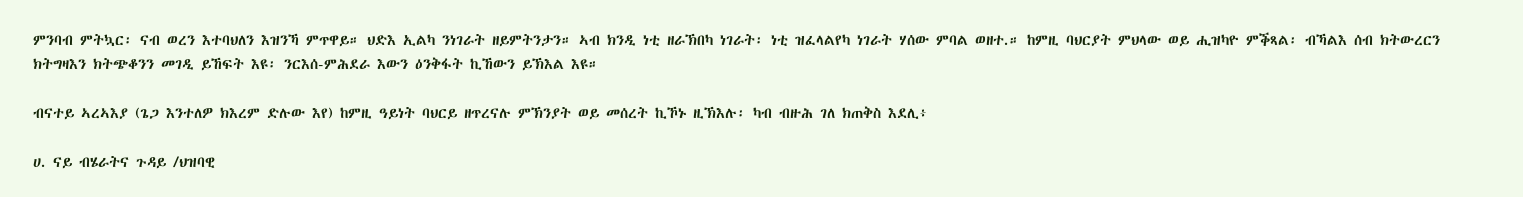ምንባብ ምትኳር፡ ናብ ወረን እተባህለን እዝንኻ ምጥዋይ። ህድእ ኢልካ ንነገራት ዘይምትንታን። ኣብ ክንዲ ነቲ ዘራኽበካ ነገራት፡ ነቲ ዝፈላልየካ ነገራት ሃሰው ምባል ወዘተ.። ከምዚ ባህርያት ምህላው ወይ ሒዝካዮ ምቕጻል፡ ብኻልእ ሰብ ክትውረርን ክትግዛእን ክትጭቆንን መገዲ ይኸፍት እዩ፡ ንርእሰ-ምሕደራ እውን ዕንቅፋት ኪኸውን ይኽእል እዩ።

ብናተይ ኣረኣእያ (ጌጋ እንተለዎ ክእረም ድሉው እየ) ከምዚ ዓይነት ባህርይ ዘጥረናሉ ምኽንያት ወይ መሰረት ኪኾኑ ዚኽእሉ፡ ካብ ብዙሕ ገለ ክጠቅስ እደሊ፥

ሀ. ናይ ብሄራትና ጉዳይ /ህዝባዊ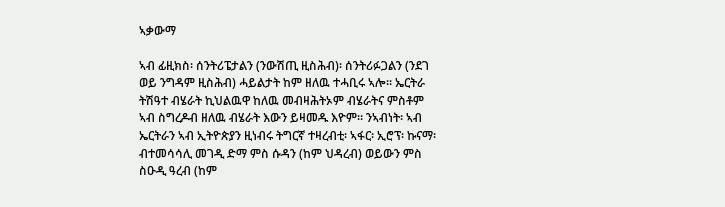ኣቃውማ

ኣብ ፊዚክስ፡ ሰንትሪፔታልን (ንውሽጢ ዚስሕብ)፡ ሰንትሪፉጋልን (ንደገ ወይ ንግዳም ዚስሕብ) ሓይልታት ከም ዘለዉ ተሓቢሩ ኣሎ። ኤርትራ ትሽዓተ ብሄራት ኪህልዉዋ ከለዉ መብዛሕትኦም ብሄራትና ምስቶም ኣብ ስግረዶብ ዘለዉ ብሄራት እውን ይዛመዱ እዮም። ንኣብነት፡ ኣብ ኤርትራን ኣብ ኢትዮጵያን ዚነብሩ ትግርኛ ተዛረብቲ፡ ኣፋር፡ ኢሮፕ፡ ኩናማ፡ ብተመሳሳሊ መገዲ ድማ ምስ ሱዳን (ከም ህዳረብ) ወይውን ምስ ስዑዲ ዓረብ (ከም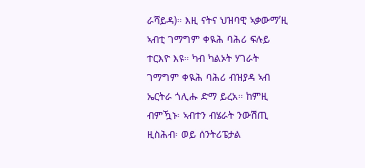ራሻይዳ)። እዚ ናትና ህዝባዊ ኣቃውማ’ዚ ኣብቲ ገማግም ቀዪሕ ባሕሪ ፍሉይ ተርእዮ እዩ። ካብ ካልኦት ሃገራት ገማግም ቀዪሕ ባሕሪ ብዝያዳ ኣብ ኤርትራ ጎሊሑ ድማ ይረአ። ከምዚ ብምዃኑ፡ ኣብተን ብሄራት ንውሽጢ ዚስሕብ፡ ወይ ሰንትሪፔታል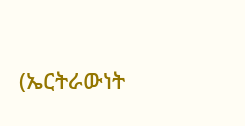(ኤርትራውነት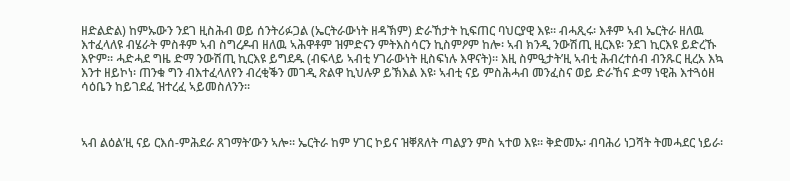ዘድልድል) ከምኡውን ንደገ ዚስሕብ ወይ ሰንትሪፉጋል (ኤርትራውነት ዘዳኽም) ድራኸታት ኪፍጠር ባህርያዊ እዩ። ብሓጺሩ፡ እቶም ኣብ ኤርትራ ዘለዉ እተፈላለዩ ብሄራት ምስቶም ኣብ ስግረዶብ ዘለዉ ኣሕዋቶም ዝምድናን ምትእስሳርን ኪስምዖም ከሎ፡ ኣብ ክንዲ ንውሽጢ ዚርእዩ፡ ንደገ ኪርእዩ ይድረኹ እዮም። ሓድሓደ ግዜ ድማ ንውሽጢ ኪርእዩ ይግደዱ (ብፍላይ ኣብቲ ሃገራውነት ዚስፍነሉ እዋናት)። እዚ ስምዒታት’ዚ ኣብቲ ሕብረተሰብ ብንጹር ዚረአ እኳ እንተ ዘይኮነ፡ ጠንቁ ግን ብእተፈላለየን ብረቂቕን መገዲ ጽልዋ ኪህሉዎ ይኽእል እዩ፡ ኣብቲ ናይ ምስሕሓብ መንፈስና ወይ ድራኸና ድማ ነዊሕ እተጓዕዘ ሳዕቤን ከይገደፈ ዝተረፈ ኣይመስለንን።



ኣብ ልዕል’ዚ ናይ ርእሰ-ምሕደራ ጸገማት’ውን ኣሎ። ኤርትራ ከም ሃገር ኮይና ዝቐጸለት ጣልያን ምስ ኣተወ እዩ። ቅድመኡ፡ ብባሕሪ ነጋሻት ትመሓደር ነይራ፡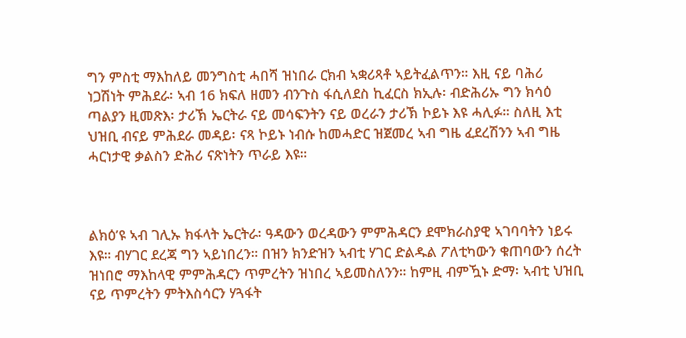ግን ምስቲ ማእከለይ መንግስቲ ሓበሻ ዝነበራ ርክብ ኣቋሪጻቶ ኣይትፈልጥን። እዚ ናይ ባሕሪ ነጋሽነት ምሕደራ፡ ኣብ 16 ክፍለ ዘመን ብንጉስ ፋሲለደስ ኪፈርስ ክኢሉ፡ ብድሕሪኡ ግን ክሳዕ ጣልያን ዚመጽእ፡ ታሪኽ ኤርትራ ናይ መሳፍንትን ናይ ወረራን ታሪኽ ኮይኑ እዩ ሓሊፉ። ስለዚ እቲ ህዝቢ ብናይ ምሕደራ መዳይ፡ ናጻ ኮይኑ ነብሱ ከመሓድር ዝጀመረ ኣብ ግዜ ፈደረሽንን ኣብ ግዜ ሓርነታዊ ቃልስን ድሕሪ ናጽነትን ጥራይ እዩ።



ልክዕ’ዩ ኣብ ገሊኡ ክፋላት ኤርትራ፡ ዓዳውን ወረዳውን ምምሕዳርን ደሞክራስያዊ ኣገባባትን ነይሩ እዩ። ብሃገር ደረጃ ግን ኣይነበረን። በዝን ክንድዝን ኣብቲ ሃገር ድልዱል ፖለቲካውን ቁጠባውን ሰረት ዝነበሮ ማእከላዊ ምምሕዳርን ጥምረትን ዝነበረ ኣይመስለንን። ከምዚ ብምዃኑ ድማ፡ ኣብቲ ህዝቢ ናይ ጥምረትን ምትእስሳርን ሃጓፋት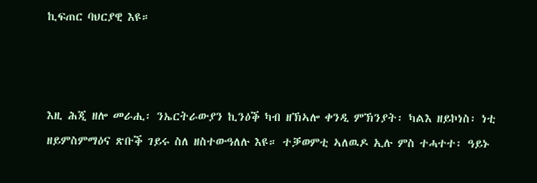ኪፍጠር ባህርያዊ እዩ።



እዚ ሕጂ ዘሎ መራሒ፡ ንኤርትራውያን ኪንዕቕ ካብ ዘኽኣሎ ቀንዲ ምኽንያት፡ ካልእ ዘይኮነስ፡ ነቲ ዘይምስምማዕና ጽቡቕ ገይሩ ስለ ዘስተውዓለሉ እዩ። ተቓወምቲ ኣለዉዶ ኢሉ ምስ ተሓተተ፡ ዓይኑ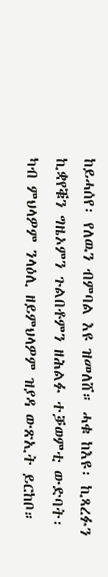ከይሓሰየ፡ የለዉን ብምባል እዩ ዝመለሸ። ሓቁ ከእዩ፡ ኪጻረፉን ኪቋየቑን ግዜኦምን ጉልበቶምን ዘሕልፉ ተቓወምቲ ውድባት፡ ካብ ምህላዎም ንላዕሊ ዘይምህላዎም ዝያዳ ውጽኢት ይርከቦ።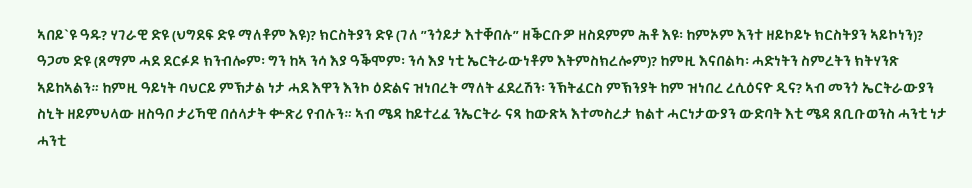ኣበይ`ዩ ዓዱ? ሃገራዊ ድዩ (ህግደፍ ድዩ ማለቶም እዩ)? ክርስትያን ድዩ (ገለ ”ንጎይታ እተቐበሉ” ዘቕርቡዎ ዘስደምም ሕቶ እዩ፡ ከምኦም እንተ ዘይኮይኑ ክርስትያን ኣይኮነን)? ዓጋመ ድዩ (ጸማም ሓደ ደርፉዶ ክንብሎም፡ ግን ከኣ ንሳ እያ ዓቕሞም፡ ንሳ እያ ነቲ ኤርትራውነቶም እትምስክረሎም)? ከምዚ እናበልካ፡ ሓድነትን ስምረትን ክትሃንጽ ኣይከኣልን። ከምዚ ዓይነት ባህርይ ምኽታል ነታ ሓደ እዋን እንኮ ዕድልና ዝነበረት ማለት ፈደረሽን፡ ንኽትፈርስ ምኽንያት ከም ዝነበረ ረሲዕናዮ ዲና? ኣብ መንጎ ኤርትራውያን ስኒት ዘይምህላው ዘስዓቦ ታሪኻዊ በሰላታት ቍጽሪ የብሉን። ኣብ ሜዳ ከይተረፈ ንኤርትራ ናጻ ከውጽኣ እተመስረታ ክልተ ሓርነታውያን ውድባት እቲ ሜዳ ጸቢቡወንስ ሓንቲ ነታ ሓንቲ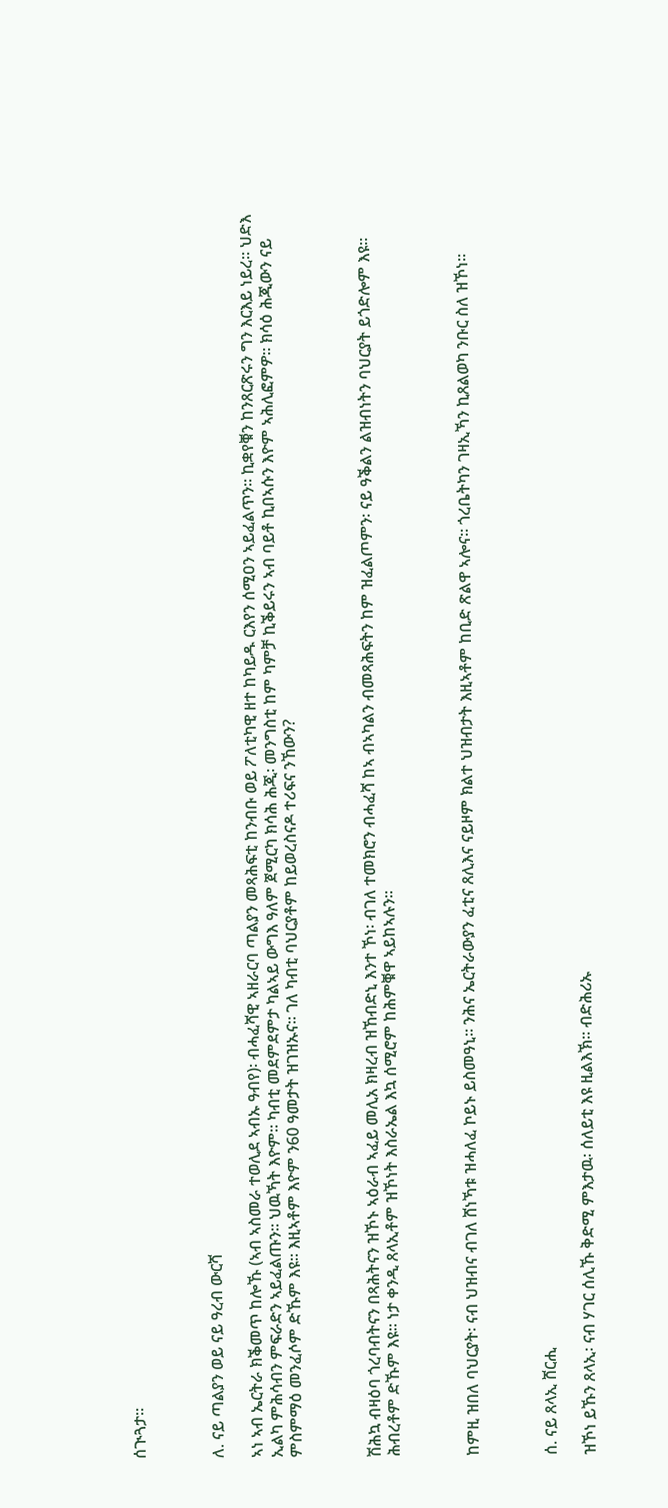ሰጒጓታ።



ለ. ናይ ጣልያን ወይ ናይ ዓረብ ውርሻ

ኣነ ኣብ ኤርትራ ክቕመጥ ከሎኹ (ኣብ ኣስመራ ተወሊደ ኣብኡ ዓብየ)፡ ብሓፈሻዊ ኣዘራርባ ጣልያን መጻሕፍቲ ከንብቡ ወይ ፖለቲካዊ ዘተ ከካይዱ ርእየን ሰሚዐን ኣይፈልጥን። ኪቋየቑን ከንጸርጽሩን ግን እርእይ ነይረ። ህድእ ኢልካ ምሕሳብን ምፍራድን ኣይፈልጡን። ህዉኻት እዮም። ካብቲ መደምደምታ ካልኣይ ውግእ ዓለም ጀሚርካ ክሳሕ ሕጂ፡ መንግስቲ ከም ካምቻ ኪቕይሩን ኣብ ባይቶ ኪበኣሱን እዮም ኣሕሊፎምዎ። ክሳዕ ሕጂውን ናይ ምስምማዕ መንፈሶም ድኹም እዩ። እዚኣቶም እዮም ን60 ዓመታት ዝገዝኡና። ገለ ካብቲ ባህርያቶም ከይወረስናዶ ተሪፍና ንኸውን?



ሽሕኳ ብዛዕባ ጎረባብትናን በጻሕትናን ዝኾኑ ኣዕራብ ኣፈይ መሊአ ክዛረብ ዝኸብድኒ እንተ ኾነ፡ ብገለ ተመክሮን ብሓፈሻ ከኣ ብኣካልን ብመጻሕፍትን ከም ዝፈልጦምን፡ ናይ ዓቕልን ልዝብነትን ባህርያት ይጎድሎም እዩ። ሕብረቶም ድኹም እዩ። ነታ ቀንዲ ጸላኢቶም ዝኾነት እስራኤል እኳ ሰሚሮም ከሕምቑዋ ኣይከኣሉን።



ከምዚ ዝበለ ባህርያት፡ ናብ ህዝብና ብገለ ሸነኻቱ ዝሓለፈ ኮይኑ ይስመዓኒ። ንሕና ኤርትራውያን ፈቲና ጸሊእና ናይዞም ክልተ ህዝብታት እዚኣቶም ከቢድ ጽልዋ ኣሎና። ጎረቤትካን ገዛኢኻን ኪጸልወካ ንቡር ስለ ዝኾነ።



ሰ. ናይ ጸላኢ ሸርሒ

ዝኾነ ይኹን ጸላኢ፡ ናብ ሃገር ሰሊኹ ቅድሚ ምእታዉ፡ ሰለይቲ እዩ ዚልእኽ። ብድሕሪኡ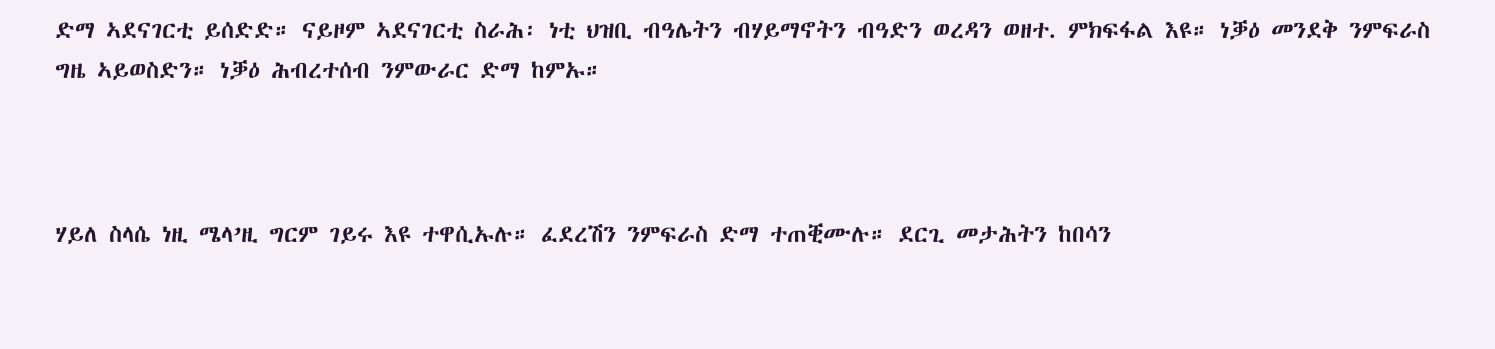ድማ ኣደናገርቲ ይሰድድ። ናይዞም ኣደናገርቲ ስራሕ፡ ነቲ ህዝቢ ብዓሌትን ብሃይማኖትን ብዓድን ወረዳን ወዘተ. ምክፍፋል እዩ። ነቓዕ መንደቅ ንምፍራስ ግዜ ኣይወስድን። ነቓዕ ሕብረተሰብ ንምውራር ድማ ከምኡ።



ሃይለ ስላሴ ነዚ ሜላ’ዚ ግርም ገይሩ እዩ ተዋሲኡሉ። ፈደረሽን ንምፍራስ ድማ ተጠቒሙሉ። ደርጊ መታሕትን ከበሳን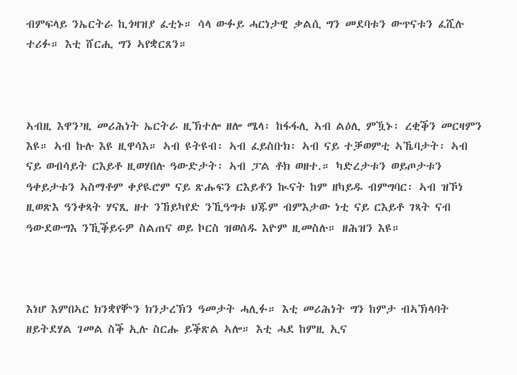ብምፍላይ ንኤርትራ ኪጎዛዝያ ፈቲኑ። ሳላ ውፉይ ሓርነታዊ ቃልሲ ግን መደባቱን ውጥናቱን ፈሺሉ ተሪፉ። እቲ ሸርሒ ግን ኣየቋርጸን።



ኣብዚ እዋን’ዚ መሪሕነት ኤርትራ ዚኽተሎ ዘሎ ሜላ፡ ከፋፋሊ ኣብ ልዕሊ ምዃኑ፡ ረቂቕን መርዛምን እዩ። ኣብ ኩሉ እዩ ዚዋሳእ። ኣብ ዩትዩብ፡ ኣብ ፈይስቡክ፡ ኣብ ናይ ተቓወምቲ ኣኼባታት፡ ኣብ ናይ ወብሳይት ርእይቶ ዚወሃበሉ ዓውድታት፡ ኣብ ፓል ቶክ ወዘተ.። ካድረታቱን ወይጦታቱን ዓቀይታቱን ኣስማቶም ቀያዪሮም ናይ ጽሑፍን ርእይቶን ኲናት ከም ዘካይዱ ብምግባር፡ ኣብ ዝኾነ ዚወጽእ ዓንቀጻት ሃናጺ ዘተ ንኸይካየድ ንኺዓግቱ ህጁም ብምእታው ነቲ ናይ ርእይቶ ገጻት ናብ ዓውደውግእ ንኺቕይሩዎ ስልጠና ወይ ኮርስ ዝወሰዱ እዮም ዚመስሉ። ዘሕዝን እዩ።



እነሆ እምበኣር ክንቋየቝን ክንታረኽን ዓመታት ሓሊፉ። እቲ መሪሕነት ግን ከምታ ብኣኽላባት ዘይትደሃል ገመል ስቕ ኢሉ ስርሑ ይቕጽል ኣሎ። እቲ ሓደ ከምዚ ኢና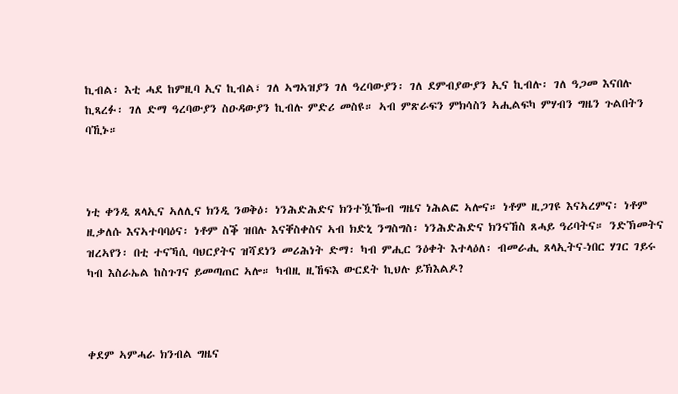ኪብል፡ እቲ ሓደ ከምዚባ ኢና ኪብል፣ ገለ ኣግኣዝያን ገለ ዓረባውያን፡ ገለ ደምብያውያን ኢና ኪብሉ፡ ገለ ዓጋመ እናበሉ ኪጻረፉ፡ ገለ ድማ ዓረባውያን ስዑዳውያን ኪብሉ ምድሪ መስዩ። ኣብ ምጽራፍን ምክሳስን ኣሒልፍካ ምሃብን ግዜን ጉልበትን ባኺኑ።



ነቲ ቀንዲ ጸላኢና ኣለሊና ክንዲ ንወቅዕ፡ ነንሕድሕድና ክንተዃዀብ ግዜና ነሕልፎ ኣሎና። ነቶም ዚጋገዩ እናኣረምና፡ ነቶም ዚቃለሱ እናኣተባባዕና፡ ነቶም ስቕ ዝበሉ እናቐስቀስና ኣብ ክድኒ ንግስግስ፡ ነንሕድሕድና ክንናኸስ ጸሓይ ዓሪባትና። ንድኽመትና ዝረኣየን፡ በቲ ተናኻሲ ባህርያትና ዝሻደነን መሪሕነት ድማ፡ ካብ ምሒር ንዕቀት እተላዕለ፡ ብመራሒ ጸላኢትና-ነበር ሃገር ገይሩ ካብ እስራኤል ከስጉገና ይመጣጠር ኣሎ። ካብዚ ዚኸፍእ ውርደት ኪህሉ ይኽእልዶ?



ቀደም ኣምሓራ ክንብል ግዜና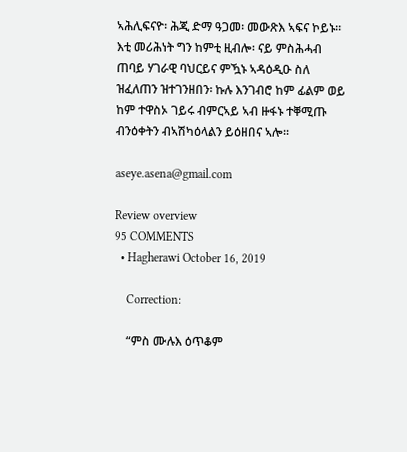ኣሕሊፍናዮ፡ ሕጂ ድማ ዓጋመ፡ መውጽእ ኣፍና ኮይኑ። እቲ መሪሕነት ግን ከምቲ ዚብሎ፡ ናይ ምስሕሓብ ጠባይ ሃገራዊ ባህርይና ምዃኑ ኣዳዕዲዑ ስለ ዝፈለጠን ዝተገንዘበን፡ ኩሉ እንገብሮ ከም ፊልም ወይ ከም ተዋስኦ ገይሩ ብምርኣይ ኣብ ዙፋኑ ተቐሚጡ ብንዕቀትን ብኣሽካዕላልን ይዕዘበና ኣሎ።

aseye.asena@gmail.com

Review overview
95 COMMENTS
  • Hagherawi October 16, 2019

    Correction:

    “ምስ ሙሉእ ዕጥቆም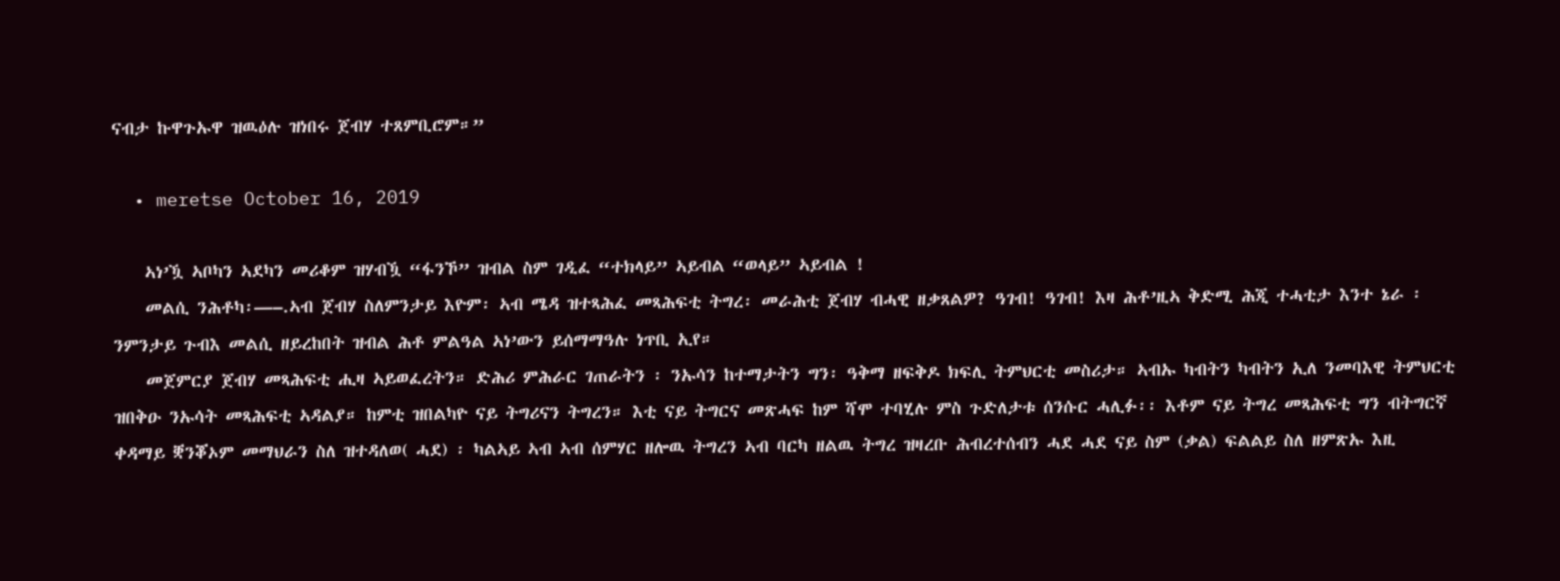ናብታ ኩዋጉኡዋ ዝዉዕሉ ዝነበሩ ጀብሃ ተጸምቢሮም።”

  • meretse October 16, 2019

    ኣነ’ዃ ኣቦካን ኣደካን መሪቆም ዝሃብዃ “ፋንኾ” ዝብል ስም ገዲፈ “ተክላይ” ኣይብል “ወላይ” ኣይብል !
    መልሲ ንሕቶካ፡—–.ኣብ ጀብሃ ስለምንታይ እዮም፡ ኣብ ሜዳ ዝተጻሕፈ መጻሕፍቲ ትግረ፡ መራሕቲ ጀብሃ ብሓዊ ዘቃጸልዎ? ዓገብ! ዓገብ! እዛ ሕቶ’ዚኣ ቅድሚ ሕጂ ተሓቲታ እንተ ኔራ ፡ ንምንታይ ጉብእ መልሲ ዘይረከበት ዝብል ሕቶ ምልዓል ኣነ’ውን ይሰማማዓሉ ነጥቢ ኢየ።
    መጀምርያ ጀብሃ መጻሕፍቲ ሒዛ ኣይወፈረትን። ድሕሪ ምሕራር ገጠራትን ፡ ንኡሳን ከተማታትን ግን፡ ዓቅማ ዘፍቅዶ ክፍሊ ትምህርቲ መስሪታ። ኣብኡ ካብትን ካብትን ኢለ ንመባእዊ ትምህርቲ ዝበቅዑ ንኡሳት መጻሕፍቲ ኣዳልያ። ከምቲ ዝበልካዮ ናይ ትግሪናን ትግረን። እቲ ናይ ትግርና መጽሓፍ ከም ሻሞ ተባሂሉ ምስ ጉድለታቱ ሰንሱር ሓሊፉ፡፡ እቶም ናይ ትግረ መጻሕፍቲ ግን ብትግርኛ ቀዳማይ ቛንቖኦም መማህራን ስለ ዝተዳለወ( ሓደ) ፡ ካልኣይ ኣብ ኣብ ሰምሃር ዘሎዉ ትግረን ኣብ ባርካ ዘልዉ ትግረ ዝዛረቡ ሕብረተሰብን ሓደ ሓደ ናይ ስም (ቃል) ፍልልይ ስለ ዘምጽኡ እዚ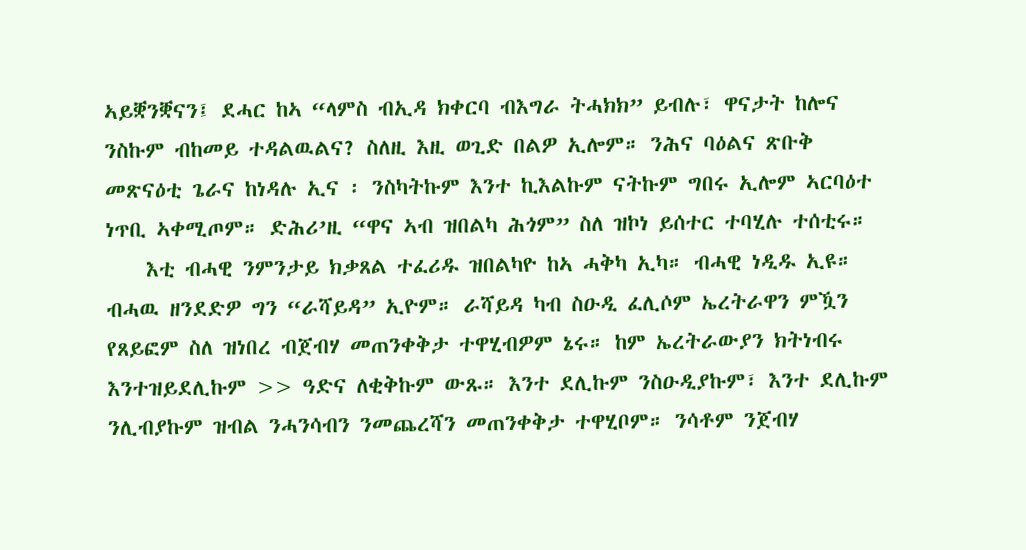ኣይቛንቛናን፤ ደሓር ከኣ “ላምስ ብኢዳ ክቀርባ ብእግራ ትሓክክ” ይብሉ፣ ዋናታት ከሎና ንስኩም ብከመይ ተዳልዉልና? ስለዚ እዚ ወጊድ በልዎ ኢሎም። ንሕና ባዕልና ጽቡቅ መጽናዕቲ ጌራና ከነዳሉ ኢና ፡ ንስካትኩም እንተ ኪእልኩም ናትኩም ግበሩ ኢሎም ኣርባዕተ ነጥቢ ኣቀሚጦም። ድሕሪ’ዚ “ዋና ኣብ ዝበልካ ሕጎም” ስለ ዝኮነ ይሰተር ተባሂሉ ተሰቲሩ።
    እቲ ብሓዊ ንምንታይ ክቃጸል ተፈሪዱ ዝበልካዮ ከኣ ሓቅካ ኢካ። ብሓዊ ነዲዱ ኢዩ። ብሓዉ ዘንደድዎ ግን “ራሻይዳ” ኢዮም። ራሻይዳ ካብ ስዑዲ ፈሊሶም ኤረትራዋን ምዃን የጸይፎም ስለ ዝነበረ ብጀብሃ መጠንቀቅታ ተዋሂብዎም ኔሩ። ከም ኤረትራውያን ክትነብሩ እንተዝይደሊኩም >> ዓድና ለቂቅኩም ውጹ። እንተ ደሊኩም ንስዑዲያኩም፣ እንተ ደሊኩም ንሊብያኩም ዝብል ንሓንሳብን ንመጨረሻን መጠንቀቅታ ተዋሂቦም። ንሳቶም ንጀብሃ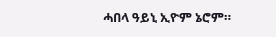ሓበላ ዓይኒ ኢዮም ኔሮም።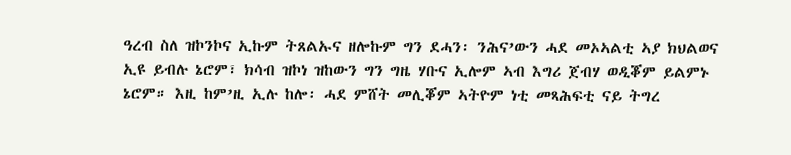ዓረብ ስለ ዝኮንኮና ኢኩም ትጸልኡና ዘሎኩም ግን ደሓን፡ ንሕና’ውን ሓደ መኦኣልቲ ኣያ ክህልወና ኢዩ ይብሉ ኔሮም፣ ክሳብ ዝኮነ ዝከውን ግን ግዜ ሃቡና ኢሎም ኣብ እግሪ ጀብሃ ወዲቖም ይልምኑ ኔሮም። እዚ ከም’ዚ ኢሉ ከሎ፡ ሓደ ምሸት መሊቖም ኣትዮም ነቲ መጻሕፍቲ ናይ ትግረ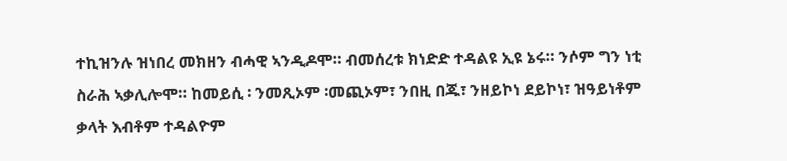ተኪዝንሉ ዝነበረ መክዘን ብሓዊ ኣንዲዶሞ። ብመሰረቱ ክነድድ ተዳልዩ ኢዩ ኔሩ። ንሶም ግን ነቲ ስራሕ ኣቃሊሎሞ። ከመይሲ ፡ ንመጺኦም ፡መጪኦም፣ ንበዚ በጁ፣ ንዘይኮነ ደይኮነ፣ ዝዓይነቶም ቃላት እብቶም ተዳልዮም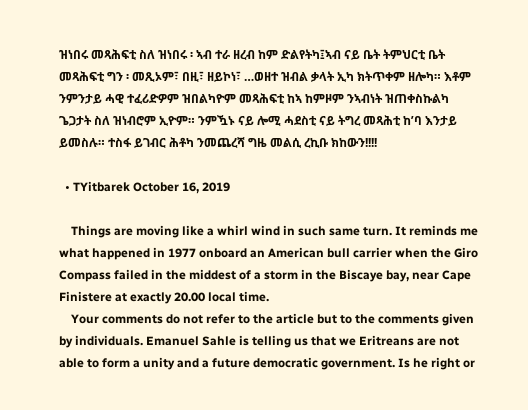ዝነበሩ መጻሕፍቲ ስለ ዝነበሩ ፡ ኣብ ተራ ዘረብ ከም ድልየትካ፤ኣብ ናይ ቤት ትምህርቲ ቤት መጻሕፍቲ ግን ፡ መጺኦም፣ በዚ፣ ዘይኮነ፣ …ወዘተ ዝብል ቃላት ኢካ ክትጥቀም ዘሎካ። እቶም ንምንታይ ሓዊ ተፈሪድዎም ዝበልካዮም መጻሕፍቲ ከኣ ከምዞም ንኣብነት ዝጠቀስኩልካ ጌጋታት ስለ ዝነብሮም ኢዮም። ንምዃኑ ናይ ሎሚ ሓደስቲ ናይ ትግረ መጻሕቲ ከ’ባ እንታይ ይመስሉ። ተስፋ ይገብር ሕቶካ ንመጨረሻ ግዜ መልሲ ረኪቡ ክከውን!!!!

  • TYitbarek October 16, 2019

    Things are moving like a whirl wind in such same turn. It reminds me what happened in 1977 onboard an American bull carrier when the Giro Compass failed in the middest of a storm in the Biscaye bay, near Cape Finistere at exactly 20.00 local time.
    Your comments do not refer to the article but to the comments given by individuals. Emanuel Sahle is telling us that we Eritreans are not able to form a unity and a future democratic government. Is he right or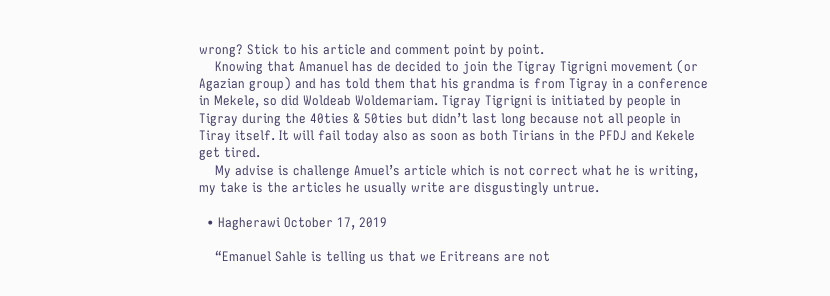wrong? Stick to his article and comment point by point.
    Knowing that Amanuel has de decided to join the Tigray Tigrigni movement (or Agazian group) and has told them that his grandma is from Tigray in a conference in Mekele, so did Woldeab Woldemariam. Tigray Tigrigni is initiated by people in Tigray during the 40ties & 50ties but didn’t last long because not all people in Tiray itself. It will fail today also as soon as both Tirians in the PFDJ and Kekele get tired.
    My advise is challenge Amuel’s article which is not correct what he is writing, my take is the articles he usually write are disgustingly untrue.

  • Hagherawi October 17, 2019

    “Emanuel Sahle is telling us that we Eritreans are not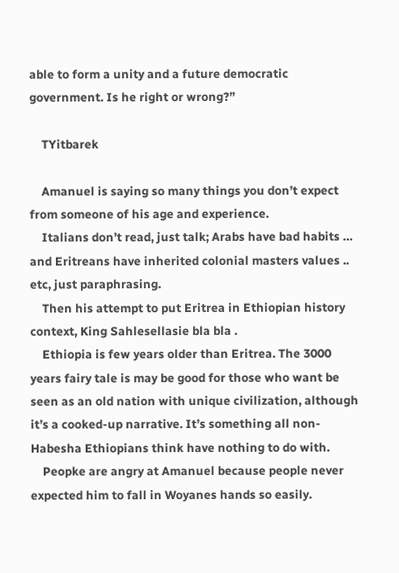able to form a unity and a future democratic government. Is he right or wrong?”

    TYitbarek

    Amanuel is saying so many things you don’t expect from someone of his age and experience.
    Italians don’t read, just talk; Arabs have bad habits … and Eritreans have inherited colonial masters values .. etc, just paraphrasing.
    Then his attempt to put Eritrea in Ethiopian history context, King Sahlesellasie bla bla .
    Ethiopia is few years older than Eritrea. The 3000 years fairy tale is may be good for those who want be seen as an old nation with unique civilization, although it’s a cooked-up narrative. It’s something all non-Habesha Ethiopians think have nothing to do with.
    Peopke are angry at Amanuel because people never expected him to fall in Woyanes hands so easily.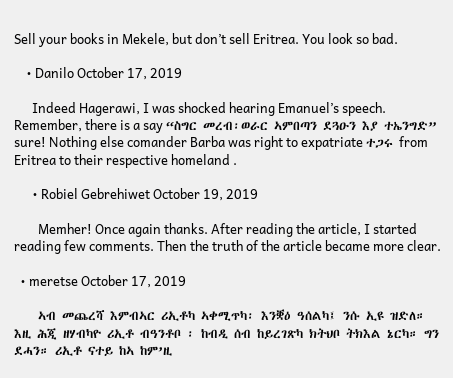Sell your books in Mekele, but don’t sell Eritrea. You look so bad.

    • Danilo October 17, 2019

      Indeed Hagerawi, I was shocked hearing Emanuel’s speech. Remember, there is a say “ስግር መረብ፡ወራር ኣምበጣን ደጓዑን እያ ተኤንግድ” sure! Nothing else comander Barba was right to expatriate ተጋሩ from Eritrea to their respective homeland .

      • Robiel Gebrehiwet October 19, 2019

        Memher! Once again thanks. After reading the article, I started reading few comments. Then the truth of the article became more clear.

  • meretse October 17, 2019

    ኣብ መጨረሻ እምብኣር ሪኢቶካ ኣቀሚጥካ፡ እንቛዕ ዓሰልካ፤ ንሱ ኢዩ ዝድለ። እዚ ሕጂ ዘሃብካዮ ሪኢቶ ብዓንቶቦ ፡ ከብዲ ሰብ ከይረገጽካ ክትህቦ ትክእል ኔርካ። ግን ደሓን። ሪኢቶ ናተይ ከኣ ከም’ዚ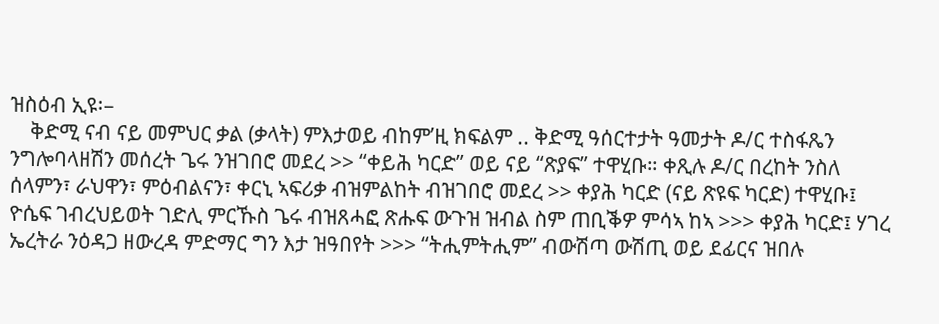ዝስዕብ ኢዩ፡–
    ቅድሚ ናብ ናይ መምህር ቃል (ቃላት) ምእታወይ ብከም’ዚ ክፍልም .. ቅድሚ ዓሰርተታት ዓመታት ዶ/ር ተስፋጼን ንግሎባላዘሽን መሰረት ጌሩ ንዝገበሮ መደረ >> “ቀይሕ ካርድ” ወይ ናይ “ጽያፍ” ተዋሂቡ። ቀጺሉ ዶ/ር በረከት ንስለ ሰላምን፣ ራህዋን፣ ምዕብልናን፣ ቀርኒ ኣፍሪቃ ብዝምልከት ብዝገበሮ መደረ >> ቀያሕ ካርድ (ናይ ጽዩፍ ካርድ) ተዋሂቡ፤ ዮሴፍ ገብረህይወት ገድሊ ምርኹስ ጌሩ ብዝጸሓፎ ጽሑፍ ውጉዝ ዝብል ስም ጠቢቕዎ ምሳኣ ከኣ >>> ቀያሕ ካርድ፤ ሃገረ ኤረትራ ንዕዳጋ ዘውረዳ ምድማር ግን እታ ዝዓበየት >>> “ትሒምትሒም” ብውሽጣ ውሽጢ ወይ ደፊርና ዝበሉ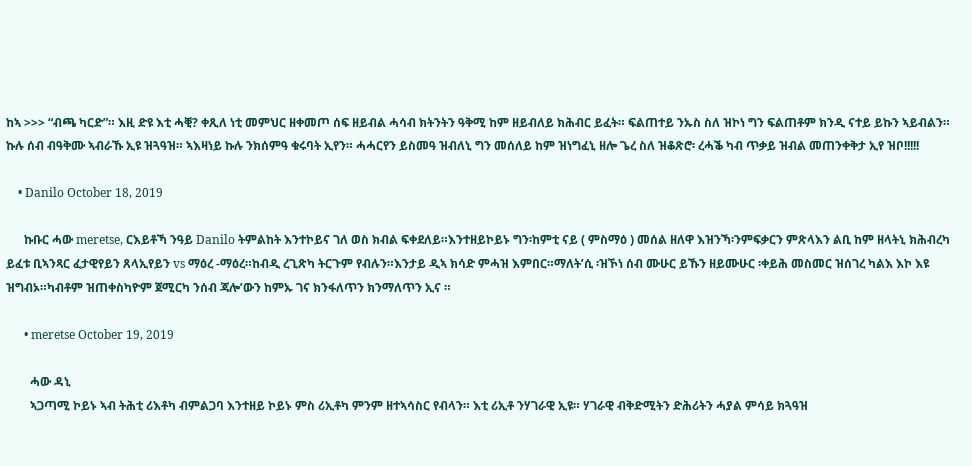ከኣ >>> “ብጫ ካርድ”። እዚ ድዩ እቲ ሓቒ? ቀጺለ ነቲ መምህር ዘቀመጦ ሰፍ ዘይብል ሓሳብ ክትንትን ዓቅሚ ከም ዘይብለይ ክሕብር ይፈት። ፍልጠተይ ንኡስ ስለ ዝኮነ ግን ፍልጠቶም ክንዲ ናተይ ይኩን ኣይብልን። ኩሉ ሰብ ብዓቅሙ ኣብራኹ ኢዩ ዝጓዓዝ። ኣእዛነይ ኩሉ ንክሰምዓ ቁሩባት ኢየን። ሓሓርየን ይስመዓ ዝብለኒ ግን መሰለይ ከም ዝነግፈኒ ዘሎ ጌረ ስለ ዝቆጽሮ፡ ረሓቕ ካብ ጥቃይ ዝብል መጠንቀቅታ ኢየ ዝቦ!!!!!

    • Danilo October 18, 2019

      ኩቡር ሓው meretse, ርእይቶኻ ንዓይ Danilo ትምልከት እንተኮይና ገለ ወስ ክብል ፍቀደለይ።እንተዘይኮይኑ ግን፡ከምቲ ናይ ( ምስማዕ ) መሰል ዘለዋ እዝንኻ፡ንምፍቃርን ምጽላእን ልቢ ከም ዘላትኒ ክሕብረካ ይፈቱ ቢኣንጻር ፈታዊየይን ጸላኢየይን vs ማዕረ -ማዕረ።ከብዲ ረጊጽካ ትርጉም የብሉን።እንታይ ዲኣ ክሳድ ምሓዝ እምበር።ማለት’ሲ ፡ዝኾነ ሰብ ሙሁር ይኹን ዘይሙሁር ፡ቀይሕ መስመር ዝሰገረ ካልእ እኮ እዩ ዝግብኦ።ካብቶም ዝጠቀስካዮም ጀሚርካ ንሰብ ጃሎ’ውን ከምኡ ገና ክንፋለጥን ክንማለጥን ኢና ።

      • meretse October 19, 2019

        ሓው ዳኒ
        ኣጋጣሚ ኮይኑ ኣብ ትሕቲ ሪእቶካ ብምልጋባ እንተዘይ ኮይኑ ምስ ሪኢቶካ ምንም ዘተኣሳስር የብላን። እቲ ሪኢቶ ንሃገራዊ ኢዩ። ሃገራዊ ብቅድሚትን ድሕሪትን ሓያል ምሳይ ክጓዓዝ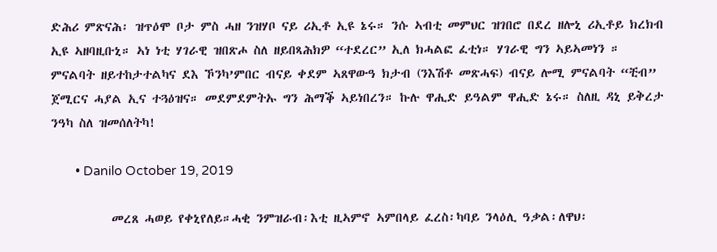ድሕሪ ምጽናሕ፡ ዝጥዕሞ ቦታ ምስ ሓዘ ንዝሃቦ ናይ ሪኢቶ ኢዩ ኔሩ። ንሱ ኣብቲ መምህር ዝገበሮ በደረ ዘሎኒ ሪኢቶይ ክረክብ ኢዩ ኣዘባዚቡኒ። ኣነ ነቲ ሃገራዊ ዝበጽሖ ስለ ዘይበጻሕክዎ “ተደረር” ኢለ ክሓልፎ ፈቲነ። ሃገራዊ ግን ኣይኣመነን ። ምናልባት ዘይተከታተልካና ደእ ኾንካ’ምበር ብናይ ቀደም ኣጸዋውዓ ክታብ (ንእሽቶ መጽሓፍ) ብናይ ሎሚ ምናልባት “ቺብ” ጀሚርና ሓያል ኢና ተጓዕዝና። መደምደምትኡ ግን ሕማቕ ኣይነበረን። ኩሉ ዋሒድ ይዓልም ዋሒድ ኔሩ። ስለዚ ዳኒ ይቅረታ ንዓካ ስለ ዝመሰለትካ!

        • Danilo October 19, 2019

          መረጸ ሓወይ የቀኒየለይ።ሓቂ ንምዝራብ፡እቲ ዚኣምኖ ኣምበላይ ፈረስ፡ካባይ ንላዕሊ ዓቃል፡ለዋህ፡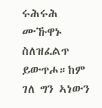ሩሕሩሕ ሙኹዋኑ ስለዝፈልጥ ይውጥሖ።ከም ገለ ግን ኣነውን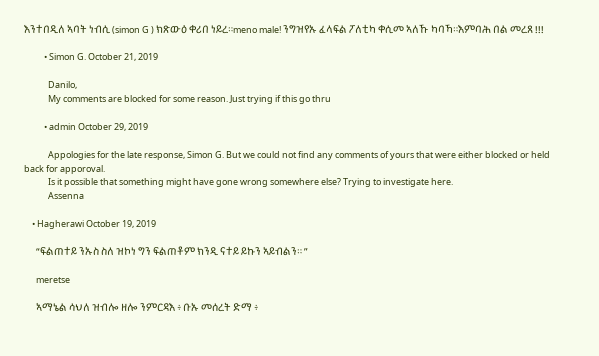እንተበዲለ ኣባት ነብሲ (simon G ) ክጽውዕ ቀሪበ ነይረ።meno male! ንግዝየኡ ፈላፍል ፖለቲካ ቀሲመ ኣለኹ ካባኻ።እምባሕ በል መረጸ !!!

          • Simon G. October 21, 2019

            Danilo,
            My comments are blocked for some reason. Just trying if this go thru

          • admin October 29, 2019

            Appologies for the late response, Simon G. But we could not find any comments of yours that were either blocked or held back for apporoval.
            Is it possible that something might have gone wrong somewhere else? Trying to investigate here.
            Assenna

    • Hagherawi October 19, 2019

      “ፍልጠተይ ንኡስ ስለ ዝኮነ ግን ፍልጠቶም ክንዲ ናተይ ይኩን ኣይብልን። ”

      meretse

      ኣማኔል ሳህለ ዝብሎ ዘሎ ንምርዳእ ፥ ቡኡ መሰረት ድማ ፥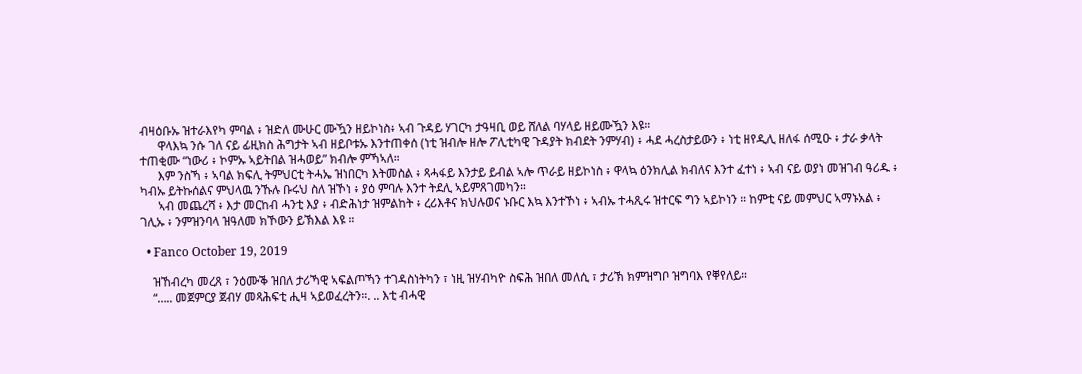ብዛዕቡኡ ዝተራእየካ ምባል ፥ ዝድለ ሙሁር ሙዃን ዘይኮነስ፥ ኣብ ጉዳይ ሃገርካ ታዓዛቢ ወይ ሸለል ባሃላይ ዘይሙዃን እዩ።
      ዋላእኳ ንሱ ገለ ናይ ፊዚክስ ሕግታት ኣብ ዘይቦቱኡ እንተጠቀሰ (ነቲ ዝብሎ ዘሎ ፖሊቲካዊ ጉዳያት ክብደት ንምሃብ) ፥ ሓደ ሓረስታይውን ፥ ነቲ ዘየዲሊ ዘለፋ ሰሚዑ ፥ ታራ ቃላት ተጠቂሙ “ነውሪ ፥ ኮምኡ ኣይትበል ዝሓወይ” ክብሎ ምኻኣለ።
      እም ንስኻ ፥ ኣባል ክፍሊ ትምህርቲ ትሓኤ ዝነበርካ እትመስል ፥ ጻሓፋይ እንታይ ይብል ኣሎ ጥራይ ዘይኮነስ ፥ ዋላኳ ዕንክሊል ክብለና እንተ ፈተነ ፥ ኣብ ናይ ወያነ መዝገብ ዓሪዱ ፥ ካብኡ ይትኩሰልና ምህላዉ ንኹሉ ቡሩህ ስለ ዝኾነ ፥ ያዕ ምባሉ እንተ ትደሊ ኣይምጸገመካን።
      ኣብ መጨረሻ ፥ እታ መርከብ ሓንቲ እያ ፥ ብድሕነታ ዝምልከት ፥ ረሪእቶና ክህሉወና ኑቡር እኳ እንተኾነ ፥ ኣብኡ ተሓጺሩ ዝተርፍ ግን ኣይኮነን ። ከምቲ ናይ መምህር ኣማኑአል ፥ ገሊኡ ፥ ንምዝንባላ ዝዓለመ ክኾውን ይኽእል እዩ ።

  • Fanco October 19, 2019

    ዝኸብረካ መረጸ ፣ ንዕሙቕ ዝበለ ታሪኻዊ ኣፍልጦኻን ተገዳስነትካን ፣ ነዚ ዝሃብካዮ ስፍሕ ዝበለ መለሲ ፣ ታሪኽ ክምዝግቦ ዝግባእ የቐየለይ።
    “….. መጀምርያ ጀብሃ መጻሕፍቲ ሒዛ ኣይወፈረትን።. .. እቲ ብሓዊ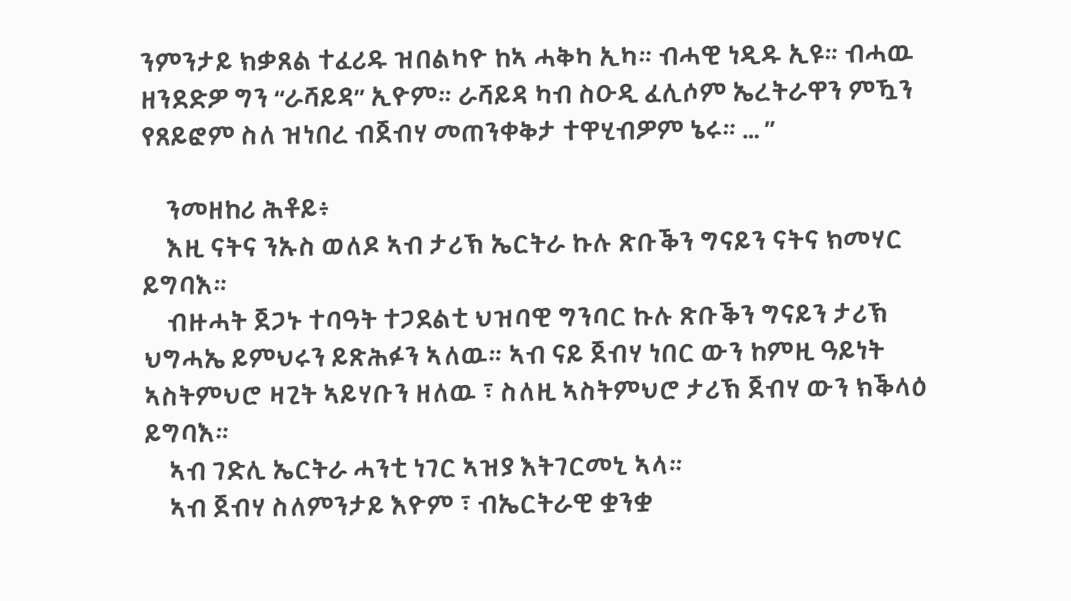ንምንታይ ክቃጸል ተፈሪዱ ዝበልካዮ ከኣ ሓቅካ ኢካ። ብሓዊ ነዲዱ ኢዩ። ብሓዉ ዘንደድዎ ግን “ራሻይዳ” ኢዮም። ራሻይዳ ካብ ስዑዲ ፈሊሶም ኤረትራዋን ምዃን የጸይፎም ስለ ዝነበረ ብጀብሃ መጠንቀቅታ ተዋሂብዎም ኔሩ። … ”

    ንመዘከሪ ሕቶይ፥
    እዚ ናትና ንኡስ ወለዶ ኣብ ታሪኽ ኤርትራ ኩሉ ጽቡቕን ግናይን ናትና ክመሃር ይግባእ።
    ብዙሓት ጀጋኑ ተባዓት ተጋደልቲ ህዝባዊ ግንባር ኩሉ ጽቡቕን ግናይን ታሪኽ ህግሓኤ ይምህሩን ይጽሕፉን ኣለዉ። ኣብ ናይ ጀብሃ ነበር ውን ከምዚ ዓይነት ኣስትምህሮ ዛጊት ኣይሃቡን ዘለዉ ፣ ስለዚ ኣስትምህሮ ታሪኽ ጀብሃ ውን ክቕላዕ ይግባእ።
    ኣብ ገድሊ ኤርትራ ሓንቲ ነገር ኣዝያ እትገርመኒ ኣላ።
    ኣብ ጀብሃ ስለምንታይ እዮም ፣ ብኤርትራዊ ቋንቋ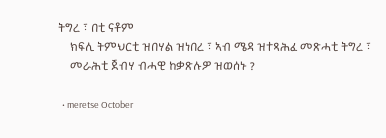ትግረ ፣ በቲ ናቶም
    ክፍሊ ትምህርቲ ዝበሃል ዝነበረ ፣ ኣብ ሜዳ ዝተጻሕፈ መጽሓቲ ትግረ ፣
    መራሕቲ ጀብሃ ብሓዊ ከቃጽሉዎ ዝወሰኑ ?

  • meretse October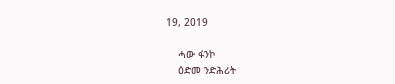19, 2019

    ሓው ፋንኮ
    ዕድመ ንድሕሪት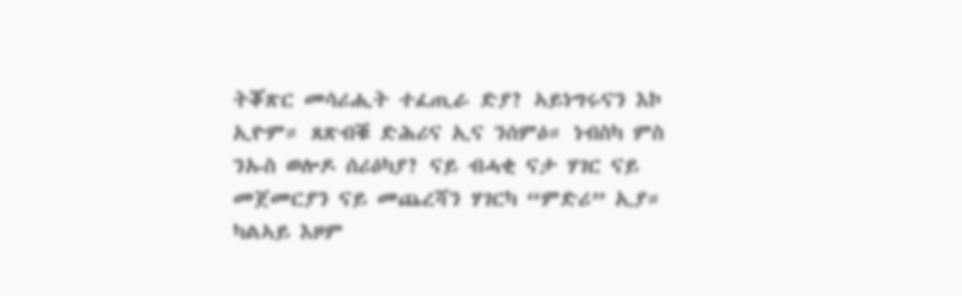ትቖጽር መሳሪሒት ተፈጢራ ድያ? ኣይነግሩናን እኮ ኢዮም። ጸጽብቑ ድሕሪና ኢና ንሰምዕ። ነብስካ ምስ ንኡስ ወሎዶ ሰሪዕካያ? ናይ ብሓቂ ናታ ሃገር ናይ መጀመርያን ናይ መጨረሻን ሃገርካ “ምድሪ” ኢያ። ካልኣይ እዞም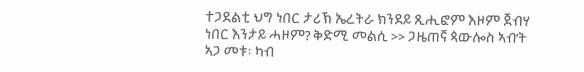ተጋደልቲ ህግ ነበር ታሪኽ ኤረትራ ክንደይ ጺሒፎም እዞም ጀብሃ ነበር እንታይ ሓዞም? ቅድሚ መልሲ >> ጋዜጠኛ ጳውሎስ ኣብ’ት ኣጋ መቱ፡ ካብ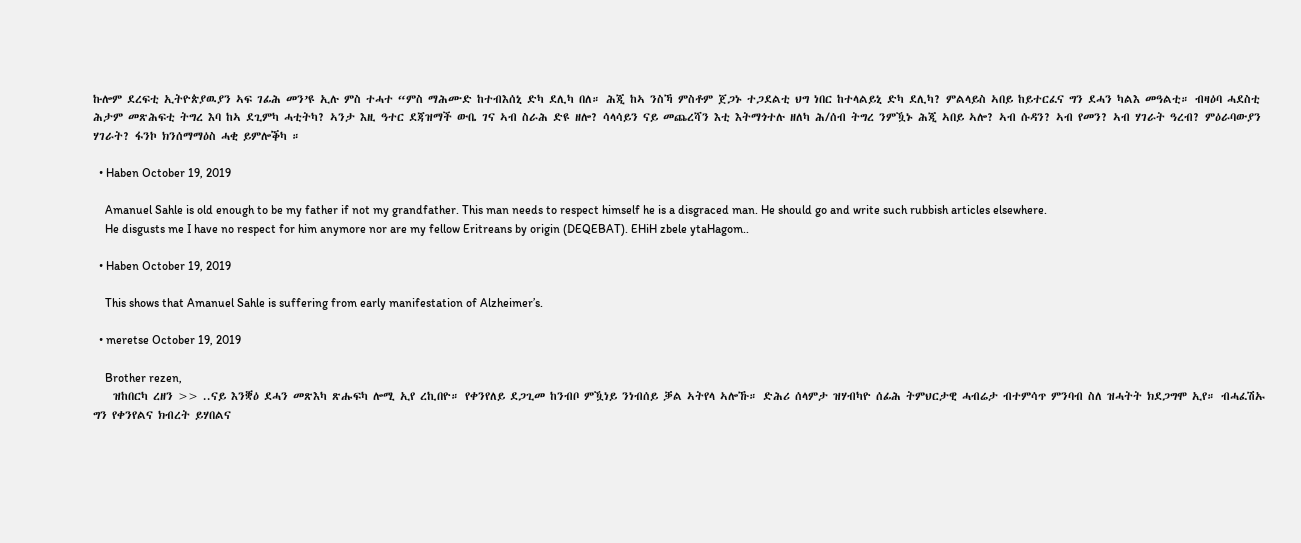ኩሎም ደረፍቲ ኢትዮጵያዉያን ኣፍ ገፊሕ መን’ዩ ኢሉ ምስ ተሓተ “ምስ ማሕሙድ ከተብእሰኒ ድካ ደሊካ በለ። ሕጂ ከኣ ንስኻ ምስቶም ጀጋኑ ተጋደልቲ ህግ ነበር ከተላልይኒ ድካ ደሊካ? ምልላይስ ኣበይ ከይተርፈና ግን ደሓን ካልእ መዓልቲ። ብዛዕባ ሓደስቲ ሕታም መጽሕፍቲ ትግረ እባ ከኣ ደጊምካ ሓቲትካ? ኣንታ እዚ ዓተር ደጃዝማች ውቤ ገና ኣብ ስራሕ ድዩ ዘሎ? ሳላሳይን ናይ መጨረሻን እቲ እትማጎተሉ ዘለካ ሕ/ሰብ ትግረ ንምዃኑ ሕጂ ኣበይ ኣሎ? ኣብ ሱዳን? ኣብ የመን? ኣብ ሃገራት ዓረብ? ምዕራባውያን ሃገራት? ፋንኮ ክንሰማማዕስ ሓቂ ይምሎቕካ ።

  • Haben October 19, 2019

    Amanuel Sahle is old enough to be my father if not my grandfather. This man needs to respect himself he is a disgraced man. He should go and write such rubbish articles elsewhere.
    He disgusts me I have no respect for him anymore nor are my fellow Eritreans by origin (DEQEBAT). EHiH zbele ytaHagom..

  • Haben October 19, 2019

    This shows that Amanuel Sahle is suffering from early manifestation of Alzheimer’s.

  • meretse October 19, 2019

    Brother rezen,
    ዝከበርካ ረዘን >> ..ናይ እንቛዕ ደሓን መጽእካ ጽሑፍካ ሎሚ ኢየ ረኪበዮ። የቀንየለይ ደጋጊመ ከንብቦ ምዃነይ ንነብሰይ ቓል ኣትየላ ኣሎኹ። ድሕሪ ሰላምታ ዝሃብካዮ ሰፊሕ ትምህርታዊ ሓብሬታ ብተምሳጥ ምንባብ ስለ ዝሓትት ክደጋግሞ ኢየ። ብሓፈሽኡ ግን የቀንየልና ክብረት ይሃበልና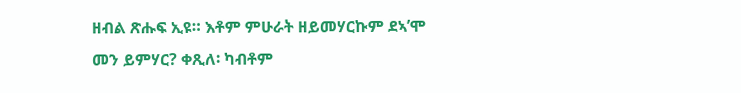ዘብል ጽሑፍ ኢዩ። እቶም ምሁራት ዘይመሃርኩም ደኣ’ሞ መን ይምሃር? ቀጺለ፡ ካብቶም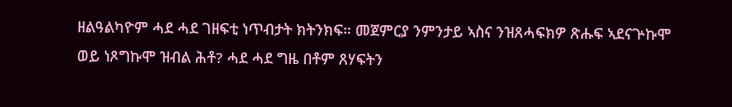ዘልዓልካዮም ሓደ ሓደ ገዘፍቲ ነጥብታት ክትንክፍ። መጀምርያ ንምንታይ ኣስና ንዝጸሓፍክዎ ጽሑፍ ኣደናጕኩሞ ወይ ነጾግኩሞ ዝብል ሕቶ? ሓደ ሓደ ግዜ በቶም ጸሃፍትን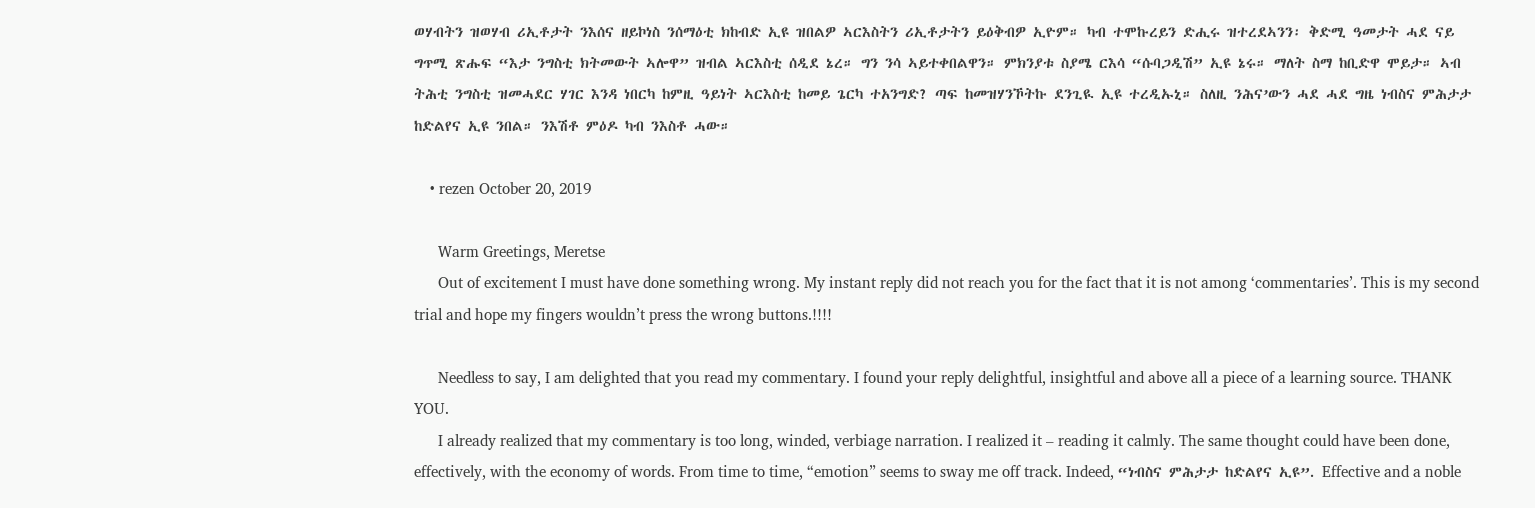ወሃብትን ዝወሃብ ሪኢቶታት ንእሰና ዘይኮነስ ንሰማዕቲ ክከብድ ኢዩ ዝበልዎ ኣርእስትን ሪኢቶታትን ይዕቅብዎ ኢዮም። ካብ ተሞኩረይን ድሒሩ ዝተረደኣንን፡ ቅድሚ ዓመታት ሓደ ናይ ግጥሚ ጽሑፍ “እታ ንግስቲ ክትመውት ኣሎዋ” ዝብል ኣርእስቲ ሰዲደ ኔረ። ግን ንሳ ኣይተቀበልዋን። ምክንያቱ ስያሜ ርእሳ “ሱባጋዲሽ” ኢዩ ኔሩ። ማለት ስማ ከቢድዋ ሞይታ። ኣብ ትሕቲ ንግስቲ ዝመሓደር ሃገር እንዳ ነበርካ ከምዚ ዓይነት ኣርእስቲ ከመይ ጌርካ ተአንግድ? ጣፍ ከመዝሃንኾትኩ ደንጊዪ ኢዩ ተረዲኡኒ። ስለዚ ንሕና’ውን ሓደ ሓደ ግዜ ነብስና ምሕታታ ከድልየና ኢዩ ንበል። ንእሽቶ ምዕዶ ካብ ንእስቶ ሓው።

    • rezen October 20, 2019

      Warm Greetings, Meretse
      Out of excitement I must have done something wrong. My instant reply did not reach you for the fact that it is not among ‘commentaries’. This is my second trial and hope my fingers wouldn’t press the wrong buttons.!!!!

      Needless to say, I am delighted that you read my commentary. I found your reply delightful, insightful and above all a piece of a learning source. THANK YOU.
      I already realized that my commentary is too long, winded, verbiage narration. I realized it – reading it calmly. The same thought could have been done, effectively, with the economy of words. From time to time, “emotion” seems to sway me off track. Indeed, “ነብስና ምሕታታ ከድልየና ኢዩ”. Effective and a noble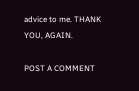advice to me. THANK YOU, AGAIN.

POST A COMMENT